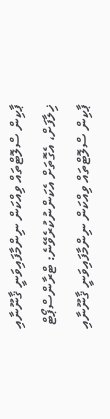ޕާކިން ސްލޮޓްތައް ވިއްކަން ނިންމާފައިވަނީ ޤާނޫނާއި ޚިލާފަށް، އެގޮތަށް އެކަންނުކުރެވޭނެ: ޓްރާންސްޕޯޓް
ޕާކިން ސްލޮޓްތައް ވިއްކަން ނިންމާފައިވަނީ ޤާނޫނާއި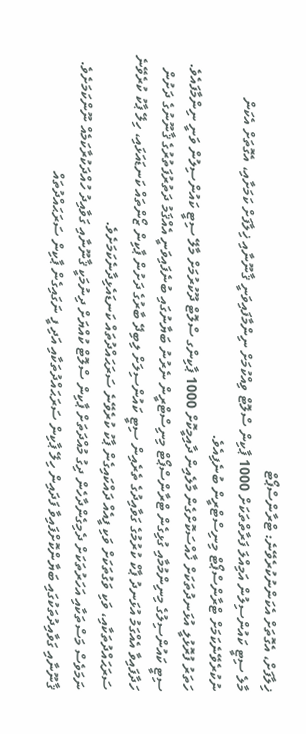ޚިލާފަށް، އެގޮތަށް އެކަންނުކުރެވޭނެ: ޓްރާންސްޕޯޓް
މާލެ ސިޓީ ކައުންސިލުން އަމިއްލަ ފަރާތްތަކަށް 1000 ޕާކިން ސްލޮޓް ވިއްކުމަށް ނިންމާފައިވަނީ ޤާނޫނާއި ޚިލާފަށް ކަމަށާއި، އެގޮތަށް އެކަން ނުކުރެވޭނެކަމަށް ޓްރާންސްޕޯޓް މިނިސްޓްރީން ބުނެފިއެވެ.
ހަތަރު ފުރޮޅުލީ އުޅަނދުތަކަށް ޚާއްސަކޮށްގެން މާލެއިން ދާއިމީކޮށް 1000 ޕާކިންގ ސްލޮޓް ދޫކުރުމަށް މާލޭ ސިޓީ ކައުންސިލުން ވަނީ ނިންމާފައެވެ. ސިޓީ ކައުންސިލުގެ މިނިންމުމާއި ގުޅިގެން ޓްރާންސްޕޯޓް މިނިސްޓްރީން ނެރުނު ބަޔާނުގައި ބުނެފައިވަނީ އެއްޤަމު ދަތުރުފަތުރުގެ ޤާނޫނުގެ ދަށުން ހަދާފައިވާ އެއްގަމު އުޅަނދު ޕާކް ކުރުމުގެ ގަވާއިދުގެ ތެރެއިން ސިޓީ ކައުންސިލަށް ލިބިދޭ ބާރުގެ ދަށުން ޕާކިން ޒޯންތައް ކަނޑައަޅައި، ހިލޭ ޕާކު ކުރެވޭނެ ސަރަޙައްދުތަކާއި، ވަކި ވަގުތަކަށް ވަކި ފީއެއް ދައްކައިގެން ޕާކު ކުރެވޭނެ ސަރަޙައްދުތައް ކަނޑައެޅިދާނެކަމަށެވެ.
ނަމަވެސް މަސްތަކާއި އަހަރުތަކަށް ދެމިގެންދާހެން ދިގު މުއްދަތަށް ޕާކިން ސްލޮޓް ކުއްޔަށް ދިނުމަކީ ޤާނޫނާއި ގަވާއިދު ހުއްދަކުރާކަމެއް ނޫންކަމަށެވެ.
ޤާނޫނާއި ގަވާއިދުތަކުގައި ބަޔާންކޮށްފައިވާ ފަދައިން ހިލޭ ޕާކިން ސަރަޙައްދުތަކާއި އަދި ފީ ނަގައިގެން ޕާކިން ސަރަޙައްދުތައް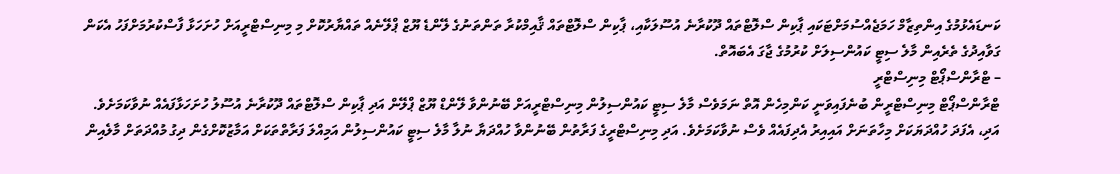ކަނޑައެޅުމުގެ އިންތިޒާމް ހަމަޖެއްސުމަށްޓަކައި ޕާކިން ސްލޮޓްތައް ދޫކުރާނެ އުސޫލަކާއި، ޕާކިން ސްލޮޓްތައް ޤާއިމްކުރާ ތަންތަނުގެ ލޭންޑެ ޔޫޒް ޕްލޭނެއް ތައްޔާރުކޮށް މި މިނިސްޓްރީއަށް ހުށަހަޅާ ފާސްކުރުމަށްފަހު އެކަން ގަވާއިދުގެ ތެރެއިން މާލެ ސިޓީ ކައުންސިލަށް ކުރުމުގެ ޖާގަ އެބައޮތް.
– ޓްރާންސްޕޯޓް މިނިސްޓްރީ
ޓްރާންސްޕޯޓް މިނިސްޓްރީން ބުނެފައިވަނީ ކަންމިހެން އޮތް ނަމަވެސް މާލެ ސިޓީ ކައުންސިލުން މިނިސްޓްރީއަށް ބޭނުންވާ ލޭންޑް ޔޫޒް ޕްލޭން އަދި ޕާކިން ސްލޮޓްތައް ދޫކުރާނެ އުސޫލު ހުށަހަޅާފައެއް ނުވާކަމަށެވެ. އަދި، އެފަދަ ހުއްދަޔަކަށް މިހާތަނަށް އައިއިރު އެދިފައެއް ވެސް ނުވާކަމަށެވެ. އަދި މިނިސްޓްރީގެ ފަރާތުން ބޭނުންވާ ހުއްދަޔާ ނުލާ މާލެ ސިޓީ ކައުންސިލުން އަމިއްލަ ފަރާތްތަކަށް އަމާޒުކޮށްގެން ދިގު މުއްދަތަށް މާލެއިން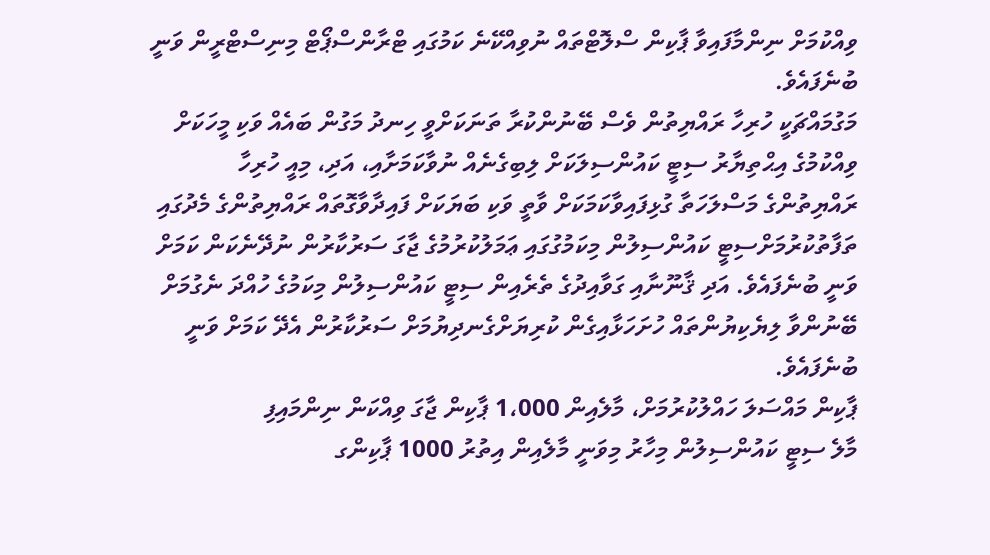ވިއްކުމަށް ނިންމާފައިވާ ޕާކިން ސްލޮޓްތައް ނުވިއްކޭނެ ކަމުގައި ޓްރާންސްޕޯޓް މިނިސްޓްރީން ވަނީ ބުނެފައެވެ.
މަގުމައްޗަކީ ހުރިހާ ރައްޔިތުން ވެސް ބޭނުންކުރާ ތަނަކަށްވީ ހިނދު މަގުން ބައެއް ވަކި މީހަކަށް ވިއްކުމުގެ އިޙްތިޔާރު ސިޓީ ކައުންސިލަކަށް ލިބިގެނެއް ނުވާކަމަށާއި، އަދި، މިއީ ހުރިހާ ރައްޔިތުންގެ މަސްލަހަތާ ގުޅިފައިވާކަމަކަށް ވާތީ ވަކި ބަޔަކަށް ފައިދާވާގޮތައް ރައްޔިތުންގެ މެދުގައި ތަފާތުކުރުމަށްސިޓީ ކައުންސިލުން މިކަމުގުގައި ޢަމަލުކުރުމުގެ ޖާގަ ސަރުކާރުން ނުދޭނެކަން ކަމަށް ވަނީ ބުނެފައެވެ. އަދި ޤާނޫނާއި ގަވާއިދުގެ ތެރެއިން ސިޓީ ކައުންސިލުން މިކަމުގެ ހުއްދަ ނެގުމަށް ބޭނުންވާ ލިޔެކިޔުންތައް ހުށަހަޅާއިގެން ކުރިޔަށްގެނދިޔުމަށް ސަރުކާރުން އެދޭ ކަމަށް ވަނީ ބުނެފައެވެ.
ޕާކިން މައްސަލަ ހައްލުކުރުމަށް، މާލެއިން 1،000 ޕާކިން ޖާގަ ވިއްކަން ނިންމައިފި
މާލެ ސިޓީ ކައުންސިލުން މިހާރު މިވަނީ މާލެއިން އިތުރު 1000 ޕާކިންގ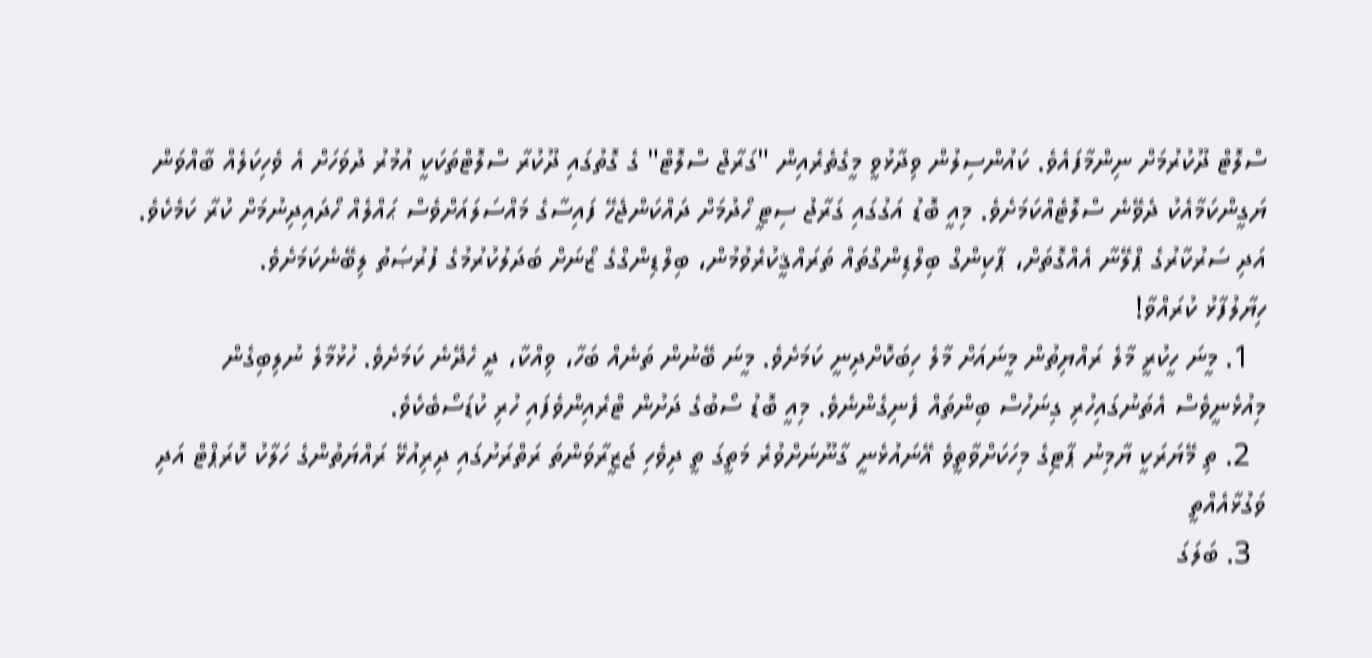ސްލޮޓް ދޫކުރުމަށް ނިންމާފައެވެ. ކައުންސިލުން ވިދާޅުވީ މީގެތެރެއިން "ގަރާޖް ސްލޮޓް" ގެ ގޮތުގައި ދޫކުރާ ސްލޮޓްތަކަކީ އުމުރު ދުވަހަށް އެ ވެހިކަލެއް ބާއްވަން ޔަގީންކަމާއެކު ދެވޭނެ ސްލޮޓެއްކަމަށެވެ. މިއީ ބޮޑު އަގުގައި ގަރާޖު ސިޓީ ހޯދުމަށް ދައްކަންޖެހޭ ފައިސާގެ މައްސަލައަށްވެސް ޙައްލެއް ހޯދައިދިނުމަށް ކުރާ ކަމެކެވެ. އަދި ސަރުކާރުގެ ޕްލޭނާ އެއްގޮތަށް، ޕާކިންގް ބިލްޑިންގްތައް ތަރައްޤީކުރެވުމުން، ބިލްޑިންގްގެ ޒޯނަށް ބަދަލުކުރުމުގެ ފުރުޞަތު ލިބޭނެކަމަށެވެ.
ހިޔާލުފާޅު ކުރައްވާ!
  1. މީނަ ހީކުރީ މާލެ ރައްޔިތުން މީނައަށް މާލެ ހިބަކޮށްދިނީ ކަމަށެވެ. މީނަ ބޭނުން ތަނެއް ބަހާ، ވިއްކާ، ދީ ހެދޭނެ ކަމަށެވެ. ހުޅުމާލެ ނުލިބިގެން މިއުޅެނީވެސް އެތަނުގައިހުރި ގިނަހުސް ބިންތައް ފެނިގެންނެވެ. މިއީ ބޮޑު ސޯބުގެ ދަށުން ޓްރެއިންވެފައި ހުރި ކުޑަސޯބެކެވެ.
  2. ތި މޭޔަރަކީ ޔާމިނު ޕާޓިގެ މިހަކަށްވާތީވެ އޭނައުޅެނީ ގާނޫނަށްވުރެ މަތީގަ ތީ ދިވެހި ޖަޒީރާވަންތަ ރަތްރަށުގައި ދިރިއުޅޭ ރައްޔަތުންގެ ހަލާކު ކޮރަޕްޓް އަދި ވަގުޅާއެއްތީ
  3. ބަލަގަ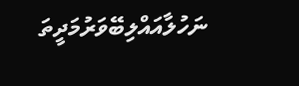ނަހުލާއައްލިބޭވަރުމަދީތަ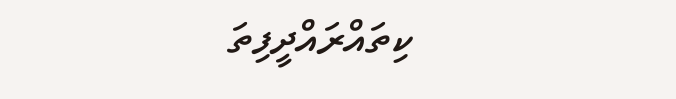ކިތައްރައްދީފިތަ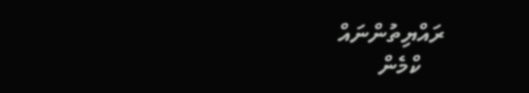ރައްޔިތުންނައް
    ކްމެން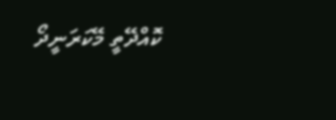ކޮއްދޭތީ މޭކަރަނީދޯ